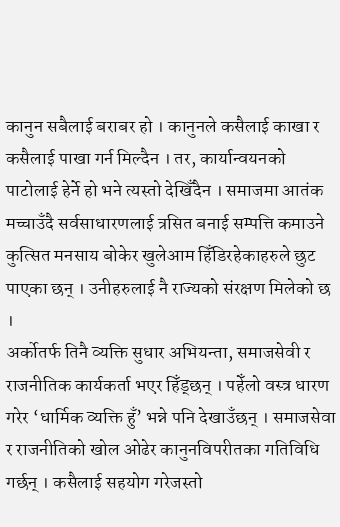कानुन सबैलाई बराबर हो । कानुनले कसैलाई काखा र कसैलाई पाखा गर्न मिल्दैन । तर, कार्यान्वयनको पाटोलाई हेर्ने हो भने त्यस्तो देखिँदैन । समाजमा आतंक मच्चाउँदै सर्वसाधारणलाई त्रसित बनाई सम्पत्ति कमाउने कुत्सित मनसाय बोकेर खुलेआम हिँडिरहेकाहरुले छुट पाएका छन् । उनीहरुलाई नै राज्यको संरक्षण मिलेको छ ।
अर्कोतर्फ तिनै व्यक्ति सुधार अभियन्ता, समाजसेवी र राजनीतिक कार्यकर्ता भएर हिँड्छन् । पहेँलो वस्त्र धारण गरेर ‘धार्मिक व्यक्ति हुँ’ भन्ने पनि देखाउँछन् । समाजसेवा र राजनीतिको खोल ओढेर कानुनविपरीतका गतिविधि गर्छन् । कसैलाई सहयोग गरेजस्तो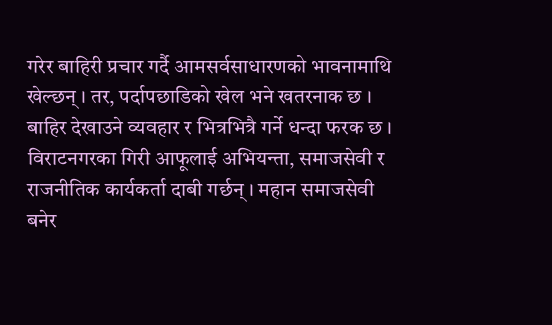गरेर बाहिरी प्रचार गर्दै आमसर्वसाधारणको भावनामाथि खेल्छन् । तर, पर्दापछाडिको खेल भने खतरनाक छ । बाहिर देखाउने व्यवहार र भित्रभित्रै गर्ने धन्दा फरक छ ।
विराटनगरका गिरी आफूलाई अभियन्ता, समाजसेवी र राजनीतिक कार्यकर्ता दाबी गर्छन् । महान समाजसेवी बनेर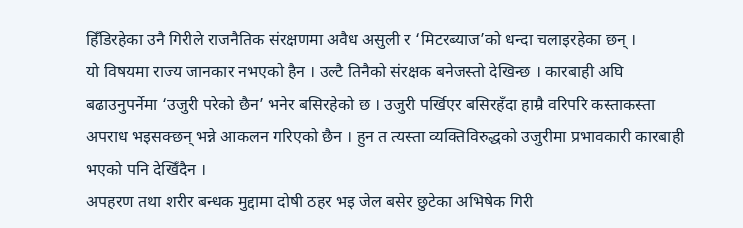हिँडिरहेका उनै गिरीले राजनैतिक संरक्षणमा अवैध असुली र ‘मिटरब्याज’को धन्दा चलाइरहेका छन् ।
यो विषयमा राज्य जानकार नभएको हैन । उल्टै तिनैको संरक्षक बनेजस्तो देखिन्छ । कारबाही अघि बढाउनुपर्नेमा ‘उजुरी परेको छैन’ भनेर बसिरहेको छ । उजुरी पर्खिएर बसिरहँदा हाम्रै वरिपरि कस्ताकस्ता अपराध भइसक्छन् भन्ने आकलन गरिएको छैन । हुन त त्यस्ता व्यक्तिविरुद्धको उजुरीमा प्रभावकारी कारबाही भएको पनि देखिँदैन ।
अपहरण तथा शरीर बन्धक मुद्दामा दोषी ठहर भइ जेल बसेर छुटेका अभिषेक गिरी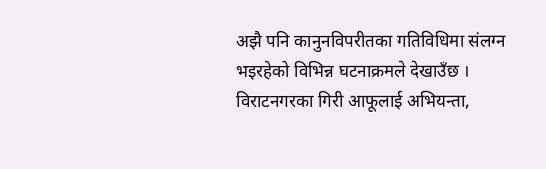अझै पनि कानुनविपरीतका गतिविधिमा संलग्न भइरहेको विभिन्न घटनाक्रमले देखाउँछ । विराटनगरका गिरी आफूलाई अभियन्ता,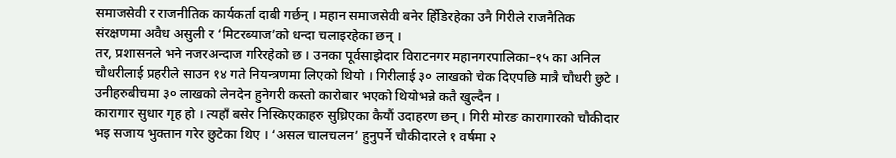समाजसेवी र राजनीतिक कार्यकर्ता दाबी गर्छन् । महान समाजसेवी बनेर हिँडिरहेका उनै गिरीले राजनैतिक संरक्षणमा अवैध असुली र ‘मिटरब्याज’को धन्दा चलाइरहेका छन् ।
तर, प्रशासनले भने नजरअन्दाज गरिरहेको छ । उनका पूर्वसाझेदार विराटनगर महानगरपालिका–१५ का अनिल चौधरीलाई प्रहरीले साउन १४ गते नियन्त्रणमा लिएको थियो । गिरीलाई ३० लाखको चेक दिएपछि मात्रै चौधरी छुटे । उनीहरुबीचमा ३० लाखको लेनदेन हुनेगरी कस्तो कारोबार भएको थियोभन्ने कतै खुल्दैन ।
कारागार सुधार गृह हो । त्यहाँ बसेर निस्किएकाहरु सुध्रिएका कैयौं उदाहरण छन् । गिरी मोरङ कारागारको चौकीदार भइ सजाय भुक्तान गरेर छुटेका थिए । ‘असल चालचलन’ हुनुपर्ने चौकीदारले १ वर्षमा २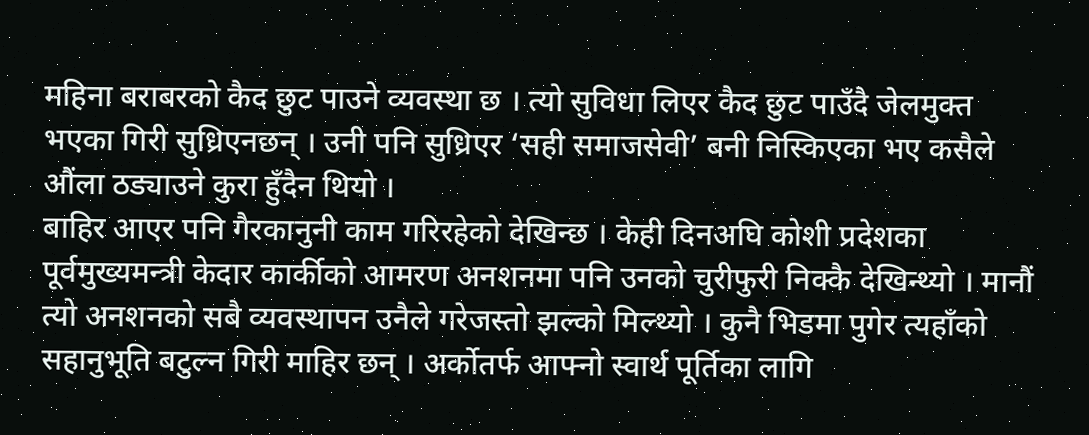महिना बराबरको कैद छुट पाउने व्यवस्था छ । त्यो सुविधा लिएर कैद छुट पाउँदै जेलमुक्त भएका गिरी सुध्रिएनछन् । उनी पनि सुध्रिएर ‘सही समाजसेवी’ बनी निस्किएका भए कसैले औंला ठड्याउने कुरा हुँदैन थियो ।
बाहिर आएर पनि गैरकानुनी काम गरिरहेको देखिन्छ । केही दिनअघि कोशी प्रदेशका पूर्वमुख्यमन्त्री केदार कार्कीको आमरण अनशनमा पनि उनको चुरीफुरी निक्कै देखिन्थ्यो । मानौं त्यो अनशनको सबै व्यवस्थापन उनैले गरेजस्तो झल्को मिल्थ्यो । कुनै भिडमा पुगेर त्यहाँको सहानुभूति बटुल्न गिरी माहिर छन् । अर्कोतर्फ आफ्नो स्वार्थ पूर्तिका लागि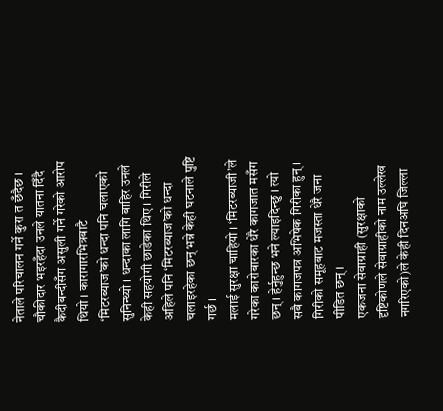नेताले परिचालन गर्ने कुरा त छँदैछ ।
चौकीदार भइरहँदा उनले यातना दिँदै कैदीबन्दीसँग असुली गर्ने गरेको आरोप थियो । कारागारभित्रबाटै ‘मिटरब्याज’को धन्दा पनि चलाएको सुनिन्थ्यो । धन्दाका लागि बाहिर उनले केही सहयोगी छाडेका थिए । गिरीले अहिले पनि ‘मिटरब्याज’को धन्दा चलाइरहेका छन् भन्ने केही घटनाले पुष्टि गर्छ ।
मलाई सुरक्षा चाहियो । ‘मिटरब्याजी’ले गरेका कारोबारका धेरै कागजात मसँग छन् । हेर्नुहुन्छ भने ल्याइदिन्छु । त्यो सबै कागजपत्र अभिषेक गिरीका हुन् । गिरीको समूहबाट मजस्ता धेरै जना पीडित छन् ।
एकजना सेवाग्राही (सुरक्षाको दृष्टिकोणले सेवाग्राहीको नाम उल्लेख नगरिएको)ले केही दिनअघि जिल्ला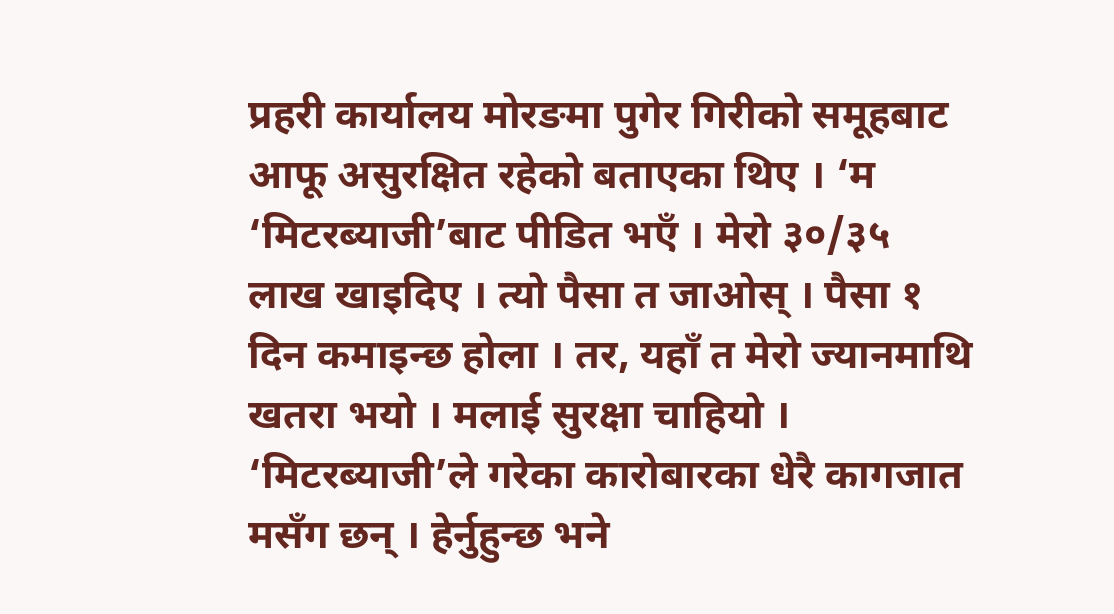प्रहरी कार्यालय मोरङमा पुगेर गिरीको समूहबाट आफू असुरक्षित रहेको बताएका थिए । ‘म ‘मिटरब्याजी’बाट पीडित भएँ । मेरो ३०/३५ लाख खाइदिए । त्यो पैसा त जाओस् । पैसा १ दिन कमाइन्छ होला । तर, यहाँ त मेरो ज्यानमाथि खतरा भयो । मलाई सुरक्षा चाहियो । ‘मिटरब्याजी’ले गरेका कारोबारका धेरै कागजात मसँग छन् । हेर्नुहुन्छ भने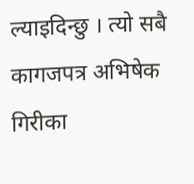ल्याइदिन्छु । त्यो सबै कागजपत्र अभिषेक गिरीका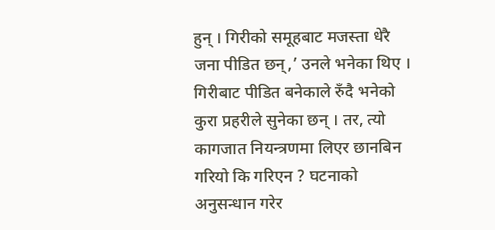हुन् । गिरीको समूहबाट मजस्ता धेरै जना पीडित छन्,’ उनले भनेका थिए ।
गिरीबाट पीडित बनेकाले रुँदै भनेको कुरा प्रहरीले सुनेका छन् । तर, त्यो कागजात नियन्त्रणमा लिएर छानबिन गरियो कि गरिएन ? घटनाको अनुसन्धान गरेर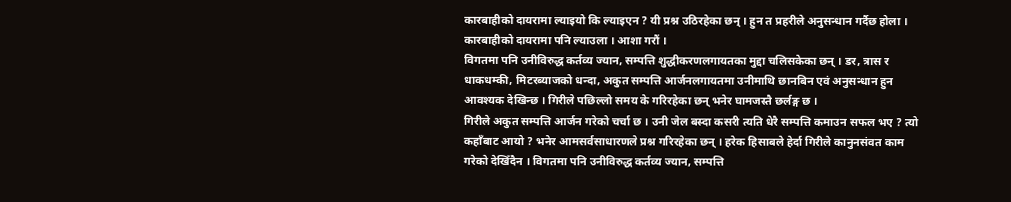कारबाहीको दायरामा ल्याइयो कि ल्याइएन ? यी प्रश्न उठिरहेका छन् । हुन त प्रहरीले अनुसन्धान गर्दैछ होला । कारबाहीको दायरामा पनि ल्याउला । आशा गरौं ।
विगतमा पनि उनीविरुद्ध कर्तव्य ज्यान, सम्पत्ति शुद्धीकरणलगायतका मुद्दा चलिसकेका छन् । डर, त्रास र धाकधम्की, मिटरब्याजको धन्दा, अकुत सम्पत्ति आर्जनलगायतमा उनीमाथि छानबिन एवं अनुसन्धान हुन आवश्यक देखिन्छ । गिरीले पछिल्लो समय के गरिरहेका छन् भनेर घामजस्तै छर्लङ्ग छ ।
गिरीले अकुत सम्पत्ति आर्जन गरेको चर्चा छ । उनी जेल बस्दा कसरी त्यति धेरै सम्पत्ति कमाउन सफल भए ? त्यो कहाँबाट आयो ? भनेर आमसर्वसाधारणले प्रश्न गरिरहेका छन् । हरेक हिसाबले हेर्दा गिरीले कानुनसंवत काम गरेको देखिँदैन । विगतमा पनि उनीविरुद्ध कर्तव्य ज्यान, सम्पत्ति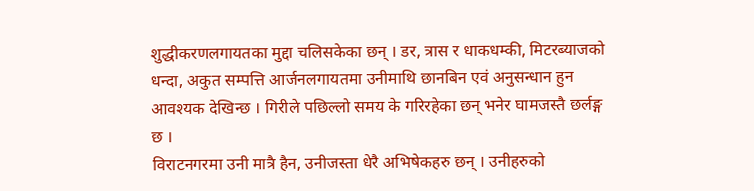शुद्धीकरणलगायतका मुद्दा चलिसकेका छन् । डर, त्रास र धाकधम्की, मिटरब्याजको धन्दा, अकुत सम्पत्ति आर्जनलगायतमा उनीमाथि छानबिन एवं अनुसन्धान हुन आवश्यक देखिन्छ । गिरीले पछिल्लो समय के गरिरहेका छन् भनेर घामजस्तै छर्लङ्ग छ ।
विराटनगरमा उनी मात्रै हैन, उनीजस्ता धेरै अभिषेकहरु छन् । उनीहरुको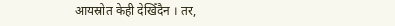आयस्रोत केही देखिँदैन । तर,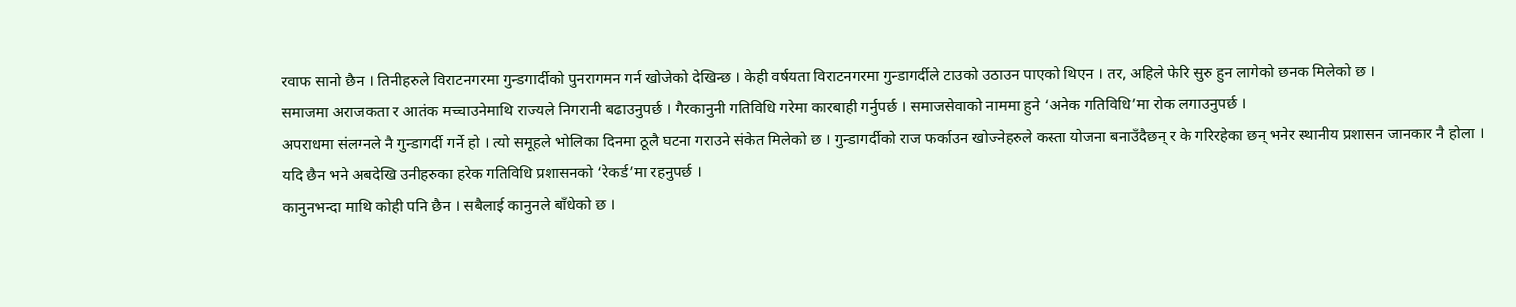रवाफ सानो छैन । तिनीहरुले विराटनगरमा गुन्डगार्दीको पुनरागमन गर्न खोजेको देखिन्छ । केही वर्षयता विराटनगरमा गुन्डागर्दीले टाउको उठाउन पाएको थिएन । तर, अहिले फेरि सुरु हुन लागेको छनक मिलेको छ ।
समाजमा अराजकता र आतंक मच्चाउनेमाथि राज्यले निगरानी बढाउनुपर्छ । गैरकानुनी गतिविधि गरेमा कारबाही गर्नुपर्छ । समाजसेवाको नाममा हुने ‘अनेक गतिविधि’मा रोक लगाउनुपर्छ ।
अपराधमा संलग्नले नै गुन्डागर्दी गर्ने हो । त्यो समूहले भोलिका दिनमा ठूलै घटना गराउने संकेत मिलेको छ । गुन्डागर्दीको राज फर्काउन खोज्नेहरुले कस्ता योजना बनाउँदैछन् र के गरिरहेका छन् भनेर स्थानीय प्रशासन जानकार नै होला । यदि छैन भने अबदेखि उनीहरुका हरेक गतिविधि प्रशासनको ‘रेकर्ड’मा रहनुपर्छ ।
कानुनभन्दा माथि कोही पनि छैन । सबैलाई कानुनले बाँधेको छ ।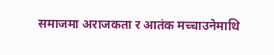समाजमा अराजकता र आतंक मच्चाउनेमाथि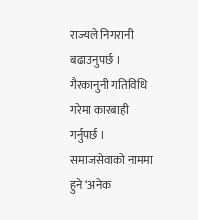राज्यले निगरानी बढाउनुपर्छ । गैरकानुनी गतिविधि गरेमा कारबाही गर्नुपर्छ । समाजसेवाको नाममा हुने ‘अनेक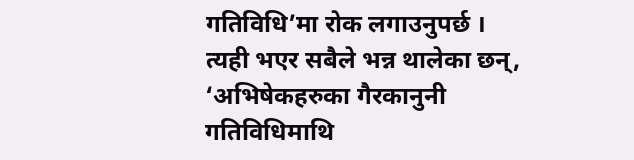गतिविधि’मा रोक लगाउनुपर्छ । त्यही भएर सबैले भन्न थालेका छन्, ‘अभिषेकहरुका गैरकानुनी गतिविधिमाथि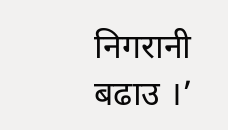निगरानी बढाउ ।’